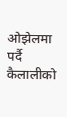ओझेलमा पर्दै कैलालीको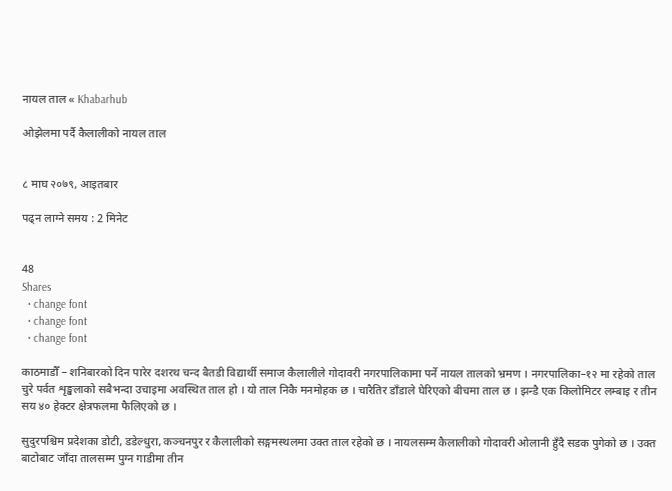नायल ताल « Khabarhub

ओझेलमा पर्दै कैलालीको नायल ताल


८ माघ २०७९, आइतबार

पढ्न लाग्ने समय : 2 मिनेट


48
Shares
  • change font
  • change font
  • change font

काठमाडौँ – शनिबारको दिन पारेर दशरथ चन्द बैतडी विद्यार्थी समाज कैलालीले गोदावरी नगरपालिकामा पर्ने नायल तालको भ्रमण । नगरपालिका–१२ मा रहेको ताल चुरे पर्वत शृङ्खलाको सबैभन्दा उचाइमा अवस्थित ताल हो । यो ताल निकै मनमोहक छ । चारैतिर डाँडाले घेरिएको बीचमा ताल छ । झन्डै एक किलोमिटर लम्बाइ र तीन सय ४० हेक्टर क्षेत्रफलमा फैलिएको छ ।

सुदुरपश्चिम प्रदेशका डोटी, डडेल्धुरा, कञ्चनपुर र कैलालीको सङ्गमस्थलमा उक्त ताल रहेको छ । नायलसम्म कैलालीको गोदावरी ओलानी हुँदै सडक पुगेको छ । उक्त बाटोबाट जाँदा तालसम्म पुग्न गाडीमा तीन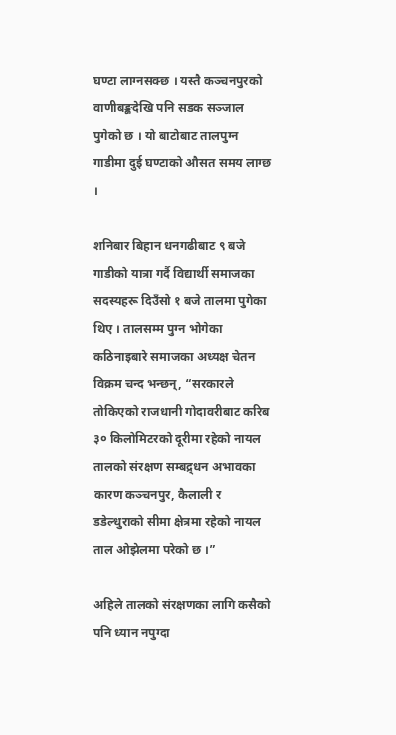घण्टा लाग्नसक्छ । यस्तै कञ्चनपुरको वाणीबङ्कदेखि पनि सडक सञ्जाल पुगेको छ । यो बाटोबाट तालपुग्न गाडीमा दुई घण्टाको औसत समय लाग्छ ।

शनिबार बिहान धनगढीबाट ९ बजे गाडीको यात्रा गर्दै विद्यार्थी समाजका सदस्यहरू दिउँसो १ बजे तालमा पुगेका थिए । तालसम्म पुग्न भोगेका कठिनाइबारे समाजका अध्यक्ष चेतन विक्रम चन्द भन्छन्, “सरकारले तोकिएको राजधानी गोदावरीबाट करिब ३० किलोमिटरको दूरीमा रहेको नायल तालको संरक्षण सम्बद्र्धन अभावका कारण कञ्चनपुर, कैलाली र डडेल्धुराको सीमा क्षेत्रमा रहेको नायल ताल ओझेलमा परेको छ ।”

अहिले तालको संरक्षणका लागि कसैको पनि ध्यान नपुग्दा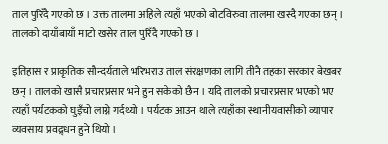ताल पुरिँदै गएको छ । उक्त तालमा अहिले त्यहाँ भएको बोटविरुवा तालमा खस्दै गएका छन् । तालको दायाँबायाँ माटो खसेर ताल पुरिँदै गएको छ ।

इतिहास र प्राकृतिक सौन्दर्यताले भरिभराउ ताल संरक्षणका लागि तीनै तहका सरकार बेखबर छन् । तालको खासै प्रचारप्रसार भने हुन सकेको छैन । यदि तालको प्रचारप्रसार भएको भए त्यहाँ पर्यटकको घुइँचो लाग्ने गर्दथ्यो । पर्यटक आउन थाले त्यहाँका स्थानीयवासीको व्यापार व्यवसाय प्रवद्र्धन हुने थियो ।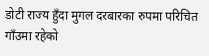डोटी राज्य हुँदा मुगल दरबारका रुपमा परिचित गाँउमा रहेको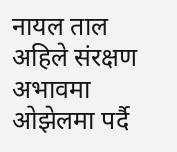नायल ताल अहिले संरक्षण अभावमा ओझेलमा पर्दै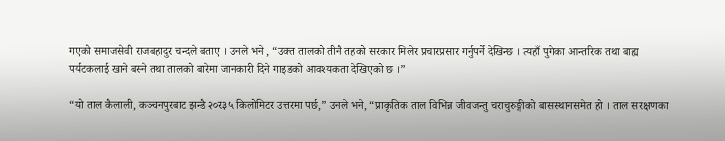गएको समाजसेवी राजबहादुर चन्दले बताए । उनले भने , “उक्त तालको तीनै तहको सरकार मिलेर प्रचारप्रसार गर्नुपर्ने देखिन्छ । त्यहाँ पुगेका आन्तरिक तथा बाह्य पर्यटकलाई खाने बस्ने तथा तालको बारेमा जानकारी दिने गाइडको आवश्यकता देखिएको छ ।”

“यो ताल कैलाली, कञ्चनपुरबाट झन्डै २०र३५ किलोमिटर उत्तरमा पर्छ,” उनले भने, “प्राकृतिक ताल विभिन्न जीवजन्तु चराचुरुङ्गीको बासस्थानसमेत हो । ताल सरक्षणका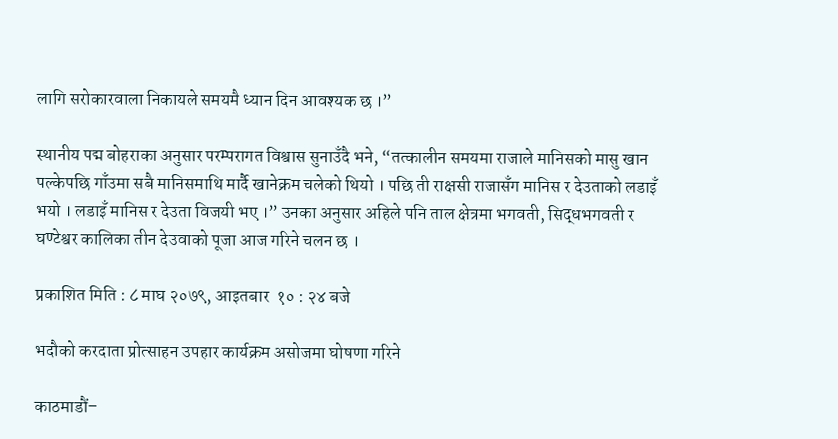लागि सरोकारवाला निकायले समयमै ध्यान दिन आवश्यक छ ।”

स्थानीय पद्म बोहराका अनुसार परम्परागत विश्वास सुनाउँदै भने, “तत्कालीन समयमा राजाले मानिसको मासु खान पल्केपछि गाँउमा सबै मानिसमाथि मार्दै खानेक्रम चलेको थियो । पछि ती राक्षसी राजासँग मानिस र देउताको लडाइँ भयो । लडाइँ मानिस र देउता विजयी भए ।” उनका अनुसार अहिले पनि ताल क्षेत्रमा भगवती, सिद्धभगवती र घण्टेश्वर कालिका तीन देउवाको पूजा आज गरिने चलन छ ।

प्रकाशित मिति : ८ माघ २०७९, आइतबार  १० : २४ बजे

भदौको करदाता प्रोत्साहन उपहार कार्यक्रम असोजमा घोषणा गरिने

काठमाडौं–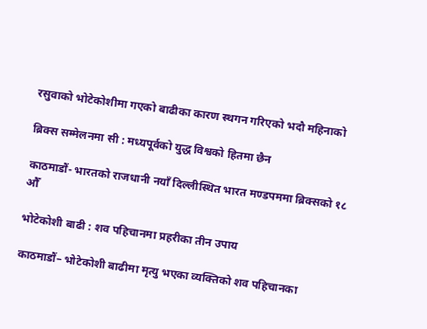रसुवाको भोटेकोशीमा गएको बाढीका कारण स्थगन गरिएको भदौ महिनाको

ब्रिक्स सम्मेलनमा सी : मध्यपूर्वको युद्ध विश्वको हितमा छैन

काठमाडौं- भारतको राजधानी नयाँ दिल्लीस्थित भारत मण्डपममा ब्रिक्सको १८ औँ

भोटेकोशी बाढी : शव पहिचानमा प्रहरीका तीन उपाय

काठमाडौं– भोटेकोशी बाढीमा मृत्यु भएका व्यक्तिको शव पहिचानका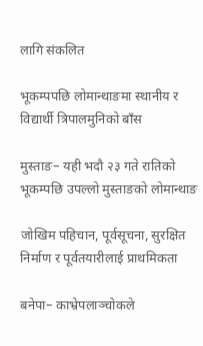लागि संकलित

भूकम्पपछि लोमान्थाङमा स्थानीय र विद्यार्थी त्रिपालमुनिको बाँस

मुस्ताङ– यही भदौ २३ गते रातिको भूकम्पछि उपल्लो मुस्ताङको लोमान्थाङ

जोखिम पहिचान, पूर्वसूचना, सुरक्षित निर्माण र पूर्वतयारीलाई प्राथमिकता

बनेपा– काभ्रेपलाञ्चोकले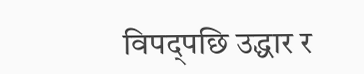विपद्पछि उद्धार र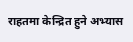राहतमा केन्द्रित हुने अभ्यास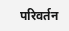परिवर्तन